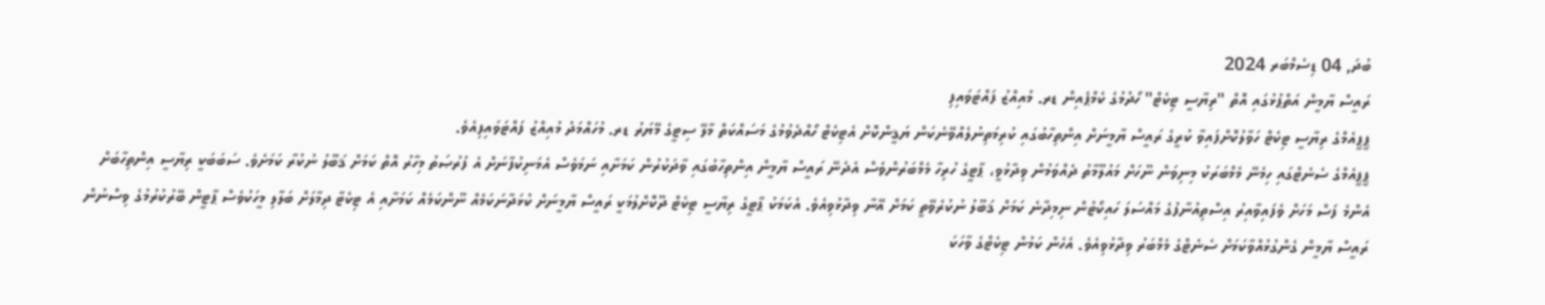ބުދަ, 04 ޑިސެމްބަރ 2024
ރައީސް ޔާމީން އަތްޕުޅުގައި އޮތް "ރިޔާސީ ޓިކެޓް" ހޯދުމުގެ ކެމްޕެއިން ޑރ. މުއިއްޒު ފައްޓަވައިފި
ޕީޕީއެމްގެ ރިޔާސީ ޓިކެޓް ހަވާލުކޮށްފައިވާ ކުރީގެ ރައީސް ޔާމީނަށް އިންތިހާބުގައި ކުރިމަތިނުލެއްވޭނެކަން ޔަޤީންކޮށް އެޓިކެޓް ހޯއްދެވުމުގެ މަސައްކަތް މާލޭ ސިޓީގެ މޭޔަރު ޑރ. މުހައްމަދު މުއިއްޒު ފައްޓަވައިފިއެވެ.
ޕީޕީއެމްގެ ސެނެޓްގައި ހިމެނޭ މެމްބަރަކު މިނިވަން ނޫހަށް މައުލޫމާތު ދެއްވަމުން ވިދާޅުވީ، ޕާޓީގެ ހުރިހާ މެމްބަރުންވެސް އެދެނޭ ރައީސް ޔާމީން އިންތިހާބުގައި ވާދަކުރުން ކަމަށާއި ނަމަވެސް އެމަނިކުފާނަށް އެ ފުރުޞަތު މިހާރު އޮތް ކަމަށް ޤަބޫލު ނުކުރާ ކަމަށެވެ. ސަބަބަކީ ރިޔާސީ އިންތިހާބަށް އެންމެ ފަސް މަހަށް ވެފައިވާއިރު އިސްތިއުނާފުގެ މައްސަލަ ހައިކޯޓުން ނިމިދާނެ ކަމަށް ޤަބޫލު ނުކުރެވޭތީ ކަމަށް އޭނާ ވިދާޅުވިއެވެ. އެކަމަކު ޕާޓީގެ ރިޔާސީ ޓިކެޓް ދޫކޮށްލުމަކީ ރައީސް ޔާމީނަށް ކުޅަދާނަކަމެއް ނޫންކަމެއް ކަމަށާއި އެ ޓިކެޓާ ދިމާލަށް ބަލާލި މީހަކުވެސް ޕާޓީން ބޭރުކުރުމުގެ ވިސްނުން ރައީސް ޔާމީން ގެންގުޅުއްވާކަމަށް ސެނެޓްގެ މެމްބަރު ވިދާޅުވިއެވެ. އެހެން ކަމުން ޓިކެޓްގެ ވާހަކަ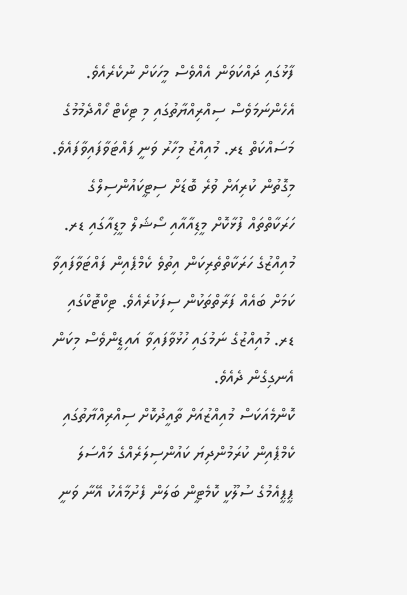ފާޅުގައި ދައްކަވަން އެއްވެސް މީހަކަށް ނުކެރެއެވެ.
އެހެންނަމަވެސް ސިއްރިއްޔާތުގައި މި ޓިކެޓް ހޯއްދެމުމުގެ މަސައްކަތް ޑރ. މުއިއްޒު މިހާރު ވަނީ ފައްޓަވާފައިވާފައެވެ. މިގޮތުން ކުރިއަށް ވުރެ ބޮޑަށް ސިޓީކައުންސިލްގެ ހަރަކާތްތައް ފުޅާކޮށް މީޑިއާއާއި ސޯޝަލް މީޑިއާގައި ޑރ. މުއިއްޒުގެ ހަރަކާތްތެރިކަން އިތުވެ ކެމްޕެއިން ފައްޓަވާފައިވާ ކަމަށް ބައެއް ފަރާތްތަކުން ސިފަކުރެއެވެ. ޓިކްޓޮކްގައި ޑރ. މުއިއްޒުގެ ނަމުގައި ހުޅުވާފައިވާ އައިޑީންވެސް މިކަން އެނގިގެން ދެއެވެ.
ކޮންމެއަކަސް މުއިއްޒުއަށް ތާއީދުކޮށް ސިއްރިއްޔާތުގައި ކެމްޕެއިން ކުރަމުންދިޔަ ކައުންސިލަރެއްގެ މައްސަލަ ޕީޕީއެމުގެ ސުލޫކީ ކޮމެޓީން ބަލަން ފެށުމާއެކު އޭނާ ވަނީ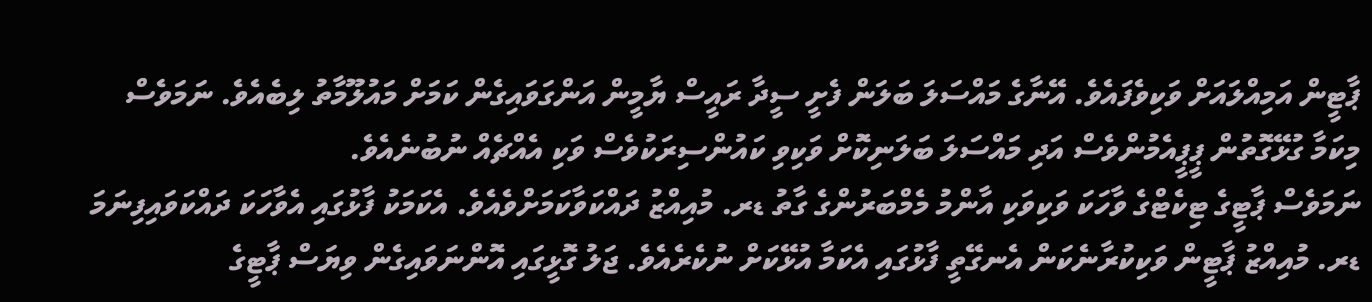ޕާޓީން އަމިއްލައަށް ވަކިވެފައެވެ. އޭނާގެ މައްސަލަ ބަލަން ފެށީ ސީދާ ރައީސް ޔާމީން އަންގަވައިގެން ކަމަށް މައުލޫމާތު ލިބެއެވެ. ނަމަވެސް މިކަމާ ގުޅޭގޮތުން ޕީޕީއެމުންވެސް އަދި މައްސަލަ ބަލަނިކޮށް ވަކިވި ކައުންސިރަކުވެސް ވަކި އެއްޗެއް ނުބުނެއެވެ.
ނަމަވެސް ޕާޓީގެ ޓިކެޓްގެ ވާހަކަ ވަކިވަކި އާންމު މެމްބަރުންގެ ގާތު ޑރ. މުއިއްޒު ދައްކަވާކަމަށްވެއެވެ. އެކަމަކު ފާޅުގައި އެވާހަކަ ދައްކަވައިފިނަމަ ޑރ. މުއިއްޒު ޕާޓީން ވަކިކުރާނެކަން އެނގޭތީ ފާޅުގައި އެކަމާ އުޅޭކަށް ނުކެރެއެވެ. ޖަލު ގޮޅީގައި އޮންނަވައިގެން ވިޔަސް ޕާޓީގެ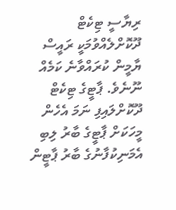ރިޔާސީ ޓިކެޓް ދޫކޮށްލެއްވުމަކީ ރައީސް ޔާމީން ކުރައްވާނެ ކަމެއް ނޫނެވެ. ޕާޓީގެ ޓިކެޓް ދޫކޮށްލައިފި ނަމަ އެހެން މީހަކަށް ޕާޓީގެ ބާރު ލިބި އެމަނިކުފާނުގެ ބާރު ޕާޓީން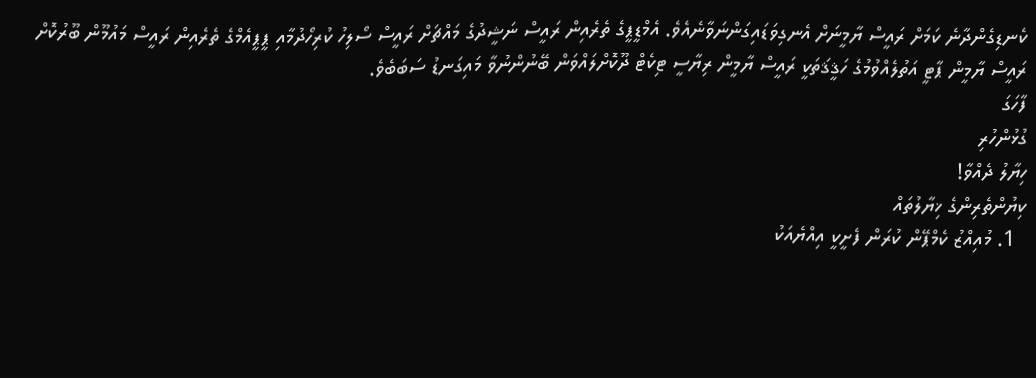ކެނޑިގެންދާނެ ކަމަށް ރައީސް ޔާމީނަށް އެނގިވަޑައިގަންނަވާނެއެވެ. އެމްޑީޕީގެ ތެރެއިން ރައީސް ނަޝީދުގެ މައްޗަށް ރައީސް ސޯލިހު ކުރިހޯދުމާއި ޕީޕީއެމްގެ ތެރެއިން ރައީސް މައުމޫން ބޫރުކޮށް ރައީސް ޔާމީން ޕާޓީ އަތުލެއްވުމުގެ ހަޤީޤަތަކީ ރައީސް ޔާމީން ރިޔާސީ ޓިކެޓް ދޫކޮށްލައްވަން ބޭނުންނުވާ މައިގަނޑު ސަބަބެވެ.
ފާހަގަ
ގުޅުންހުރި
ހިޔާލު ދެއްވާ!
ކިޔުންތެރިންގެ ޚިޔާލުތައް
  1. މުއިއްޒު ކެމްޕޭން ކުރަން ފެށީކީ އިއްޔެއަކު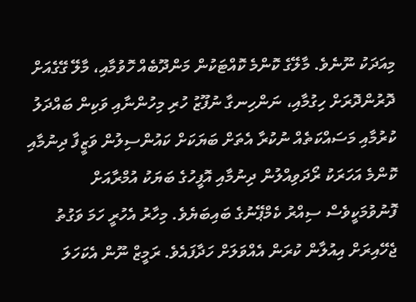މިއަދަކު ނޫނެވެ. މާލޭގެ ކޮންމެ ކޮއްޓަކުން މަންދޫބެއް ހޮވުމާއި، މާލޭ ގޭގެއަށް ދޮރުންދޮރަށް ހިގުމާއި، ނަންހިނގާ ނުފޫޒު ހުރި މިހުންނާއި ވަކިން ބައްދަލު ކުރުމާއި މަސައްކަތެއް ނުކުރާ އެތަށް ބަޔަކަށް ކައުންސިލުން ވަޒީފާ ދިނުމާއި ކޮންމެ އަހަރަކު ރޯދަވިއްލުން ދިނުމާއި އޮފީހުގެ ބަޔަކު އުމްރާއަށް ފޮނުވުމަކީވެސް ސިއްރު ކެމްޕޭނުގެ ބައިބަޔެވެ. މިހާރު އެހުރީ ހަމަ ވަގުތު ޖެހޭއިރަށް އިއުލާން ކުރަން އެއްވަލަށް ހަދާފައެވެ. ރަމީޒް ނޫން އެކަހަލަ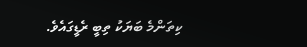ކިތަންމެ ބަޔަކު ތިބީ ރެޑީގައެވެ.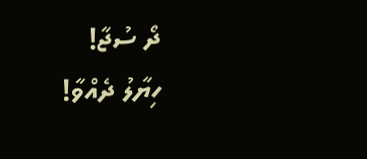ދޯ ސުޖާ!
ހިޔާލު ދެއްވާ!